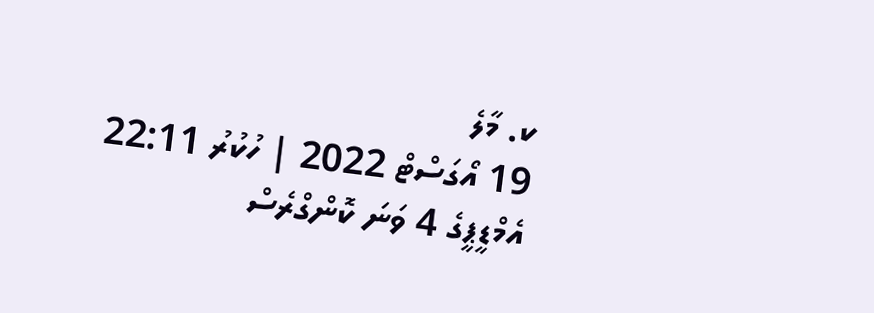ކ. މާލެ
19 އޯގަސްޓް 2022 | ހުކުރު 22:11
އެމްޑީޕީގެ 4 ވަނަ ކޮންގްރެސް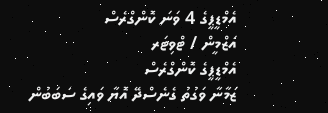އެމްޑީޕީގެ 4 ވަނަ ކޮންގްރެސް
އަޒްމީން / ޓްވިޓަރ
އެމްޑީޕީގެ ކޮންގްރެސް
ޒަމާނާ ވަގުތު ގެނެސްދޭ އޮޔާ ވައިގެ ސަބަބުން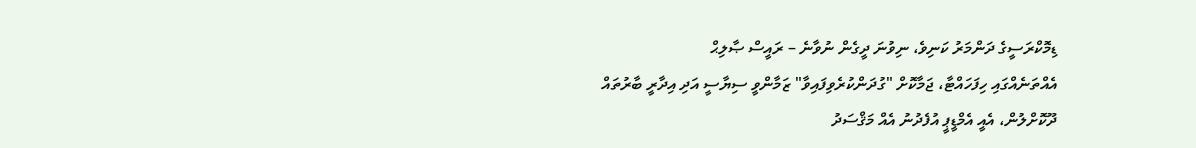ޑިމޮކްރަސީގެ ދަންމަރު ކަނިވެ، ނިވުނަ ދީގެން ނުވާނެ – ރައީސް ޞާލިޙް
އެއްތަނެއްގައި ހިފަހައްޓާ، ޖަމާކޮށް "ގުދަންކުރެވިފައިވާ" ޒަމާންވީ ސިޔާސީ އަދި އިދާރީ ބާރުތައް ދޫކޮށްލުން، އެއީ އެމްޑީޕީ އުފެދުނު އެއް މަޤްސަދު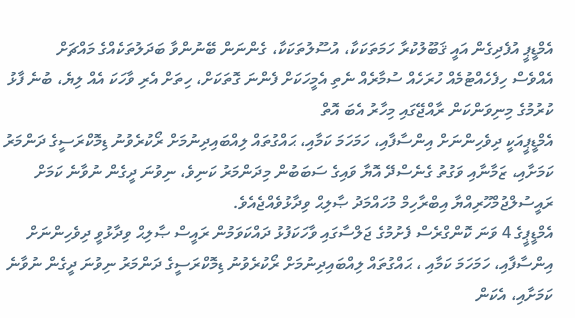އެމްޑީޕީ އުފެދިގެން އައީ ޤަބޫލުކުރާ ހަމަތަކަކާ، އުސޫލުތަކަކާ، ގެންނަން ބޭނުންވާ ބަދަލުތަކެއްގެ މައްޗަށް
އެއްވެސް ހިފެހެއްޓުމެއް ހުރަހެއް ސުމާރެއް ނެތި އެމީހަކަށް ފެންނަ ގޮތަކަށް، ހިތަށް އެރި ވާހަކަ އެއް ލިޔެ، ބުނެ ފާޅު ކުރުމުގެ މިނިވަންކަން ރާއްޖޭގައި މިހާރު އެބަ އޮތް
އެމްޑީޕީއަކީ ދިވެހިންނަށް އިންސާފާއި، ހަމަހަމަ ކަމާއި، ޙައްގުތައް ލިއްބައިދިނުމަށް ރޯކުރެވުނު ޑިމޮކްރަސީގެ ދަންމަރު ކަމަށާއި، ޒަމާނާއި ވަގުތު ގެނެސްދޭ އޮޔާ ވައިގެ ސަބަބުން މިދަންމަރު ކަނިވެ، ނިވުނަ ދީގެން ނުވާނެ ކަމަށް ރައީސުލްޖުމްހޫރިއްޔާ އިބްރާހިމް މުހައްމަދު ޞާލިޙް ވިދާޅުވެއްޖެއެވެ.
އެމްޑީޕީގެ 4 ވަނަ ކޮންގްރެސް ފެށުމުގެ ޖަލްސާގައި ވާހަކަފުޅު ދައްކަވަމުން ރައީސް ޞާލިޙް ވިދާޅުވީ ދިވެހިންނަށް އިންސާފާއި، ހަމަހަމަ ކަމާއި ، ޙައްގުތައް ލިއްބައިދިނުމަށް ރޯކުރެވުނު ޑިމޮކްރަސީގެ ދަންމަރު ނިވުނަ ދީގެން ނުވާނެ ކަމަށާއި، އެކަން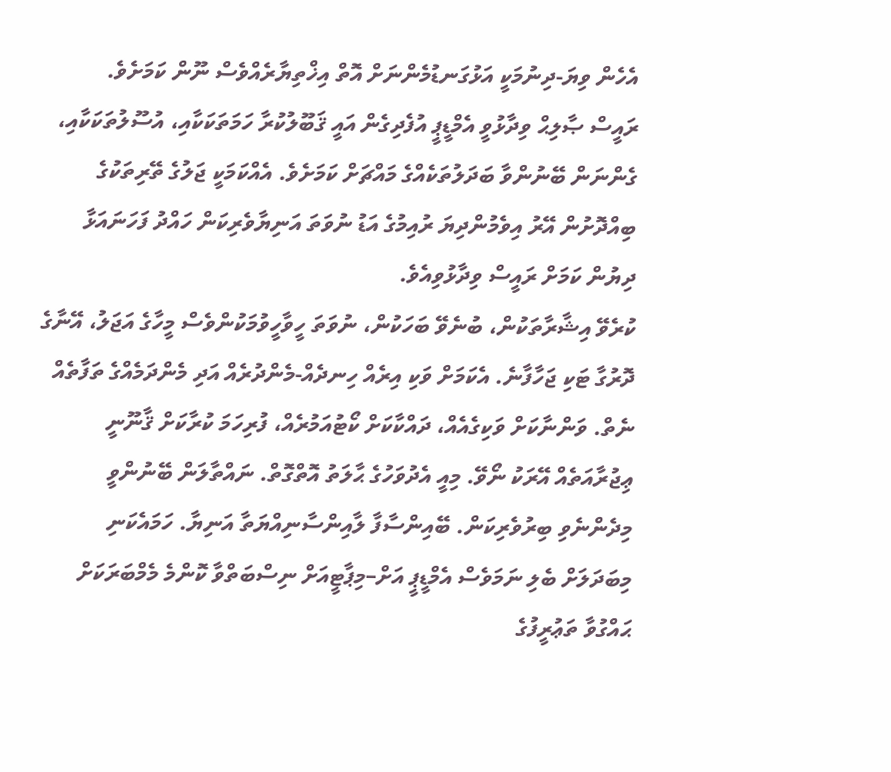އެހެން ވިޔަ-ދިނުމަކީ އަޅުގަނޑުމެންނަށް އޮތް އިޚްތިޔާރެއްވެސް ނޫން ކަމަށެވެ.
ރައީސް ޞާލިޙް ވިދާޅުވީ އެމްޑީޕީ އުފެދިގެން އައީ ޤަބޫލުކުރާ ހަމަތަކަކާއި، އުސޫލުތަކަކާއި، ގެންނަން ބޭނުންވާ ބަދަލުތަކެއްގެ މައްޗަށް ކަމަށެވެ. އެއްކަމަކީ ޖަލުގެ ތޭރިތަކުގެ ބިއްދޮށުން އޭރު އިވެމުންދިޔަ ރުއިމުގެ އަޑު ނުވަތަ އަނިޔާވެރިކަން ހައްދު ފަހަނައަޅާ ދިޔުން ކަމަށް ރައީސް ވިދާޅުވިއެވެ.
ކުރެވޭ އިޝާރާތަކުން، ބުނެވޭ ބަހަކުން، ނުވަތަ ހީވާހީވުމަކުންވެސް މީހާގެ އަޖަލު، އޭނާގެ ދޮރުގާ ޓަކި ޖަހާފާނެ. އެކަމަށް ވަކި އިރެއް ހިނދެއް-މެންދުރެއް އަދި މެންދަމެއްގެ ތަފާތެއް ނެތް. ވަންނާކަށް ވަކިގެއެއް، ދައްކާކަށް ކޯޓުއަމުރެއް، ފުރިހަމަ ކުރާކަށް ޤާނޫނީ ޢިޖުރާއަތެއް އޭރަކު ނޯވޭ. މިއީ އެދުވަހުގެ ޙާލަތު އޮތްގޮތް. ނައްތާލަން ބޭނުންވީ މިދެންނެވި ބިރުވެރިކަން. ބޭއިންސާފާ ލާއިންސާނިއްޔަތާ އަނިޔާ. ހަމައެކަނި މިބަދަލަށް ބެލި ނަމަވެސް އެމްޑީޕީ އަށް–މިޕާޓީއަށް ނިސްބަތްވާ ކޮންމެ މެމްބަރަކަށް ޙައްގުވާ ތަޢުރީފުގެ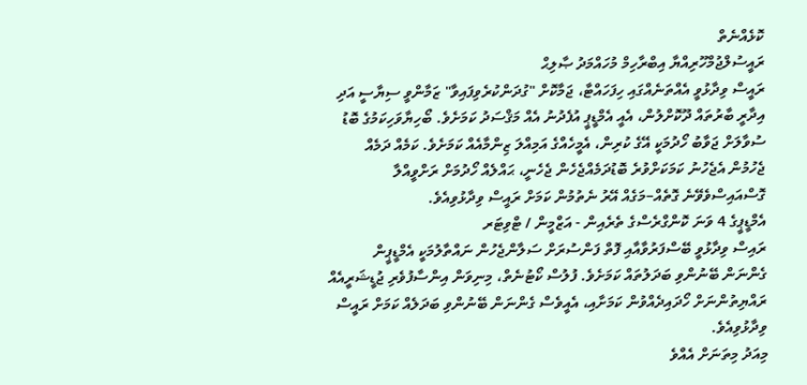ކޮޅެއްނެތް
ރައީސުލްޖުމްހޫރިއްޔާ އިބްރާހިމް މުހައްމަދު ޞާލިޙް
ރައީސް ވިދާޅުވީ އެއްތަނެއްގައި ހިފަހައްޓާ، ޖަމާކޮށް "ގުދަންކުރެވިފައިވާ" ޒަމާންވީ ސިޔާސީ އަދި އިދާރީ ބާރުތައް ދޫކޮށްލުން، އެއީ އެމްޑީޕީ އުފެދުނު އެއް މަޤްސަދު ކަމަށެވެ. ބޯހިޔާވަހިކަމުގެ ބޮޑު ސުވާލަށް ޖަވާބު ހޯދުމަކީ އޭގެ ކުރިން، އެމީހެއްގެ އަމިއްލަ ޒިންމާއެއް ކަމަށެވެ. ކަމެއް ދަމެއް ޖެހުމުން އެޖެހުނު ކަމަކަށްވުރެ ބޮޑުދަމެއްޖެހެން ޖެހެނީ، ޙައްލެއް ހޯދުމަށް ރަށްވީއްލާ ގޮސްއައިސްވެވޭނެ ގޮތެއް–މަގެއް އޭރު ނެތުމުން ކަމަށް ރައީސް ވިދާޅުވިއެވެ.
އެމްޑީޕީގެ 4 ވަނަ ކޮންގްރެސްގެ ތެރެއިން - އަޒްމީން / ޓްވިޓަރ
ރައިސް ވިދާޅުވީ ބޭސްފަރުވާއާއި ފޮތް ފަންސުރަށް ސަލާންޖެހުން ނައްތާލުމަކީ އެމްޑީޕީން ގެންނަން ބޭނުންވި ބަދަލުތައް ކަމަށެވެ. ފުލުސް ކޯޓުނެތް، މިނިވަން އިންސާފުވެރި ޖުޑީޝަރީއެއް ރައްޔިތުންނަށް ހޯދައިދެއްވުން ކަމަށާއި، އެއީވެސް ގެންނަން ބޭނުންވި ބަދަލެއް ކަމަށް ރައީސް ވިދާޅުވިއެވެ.
މިއަދު މިތަނަށް އެއްވެ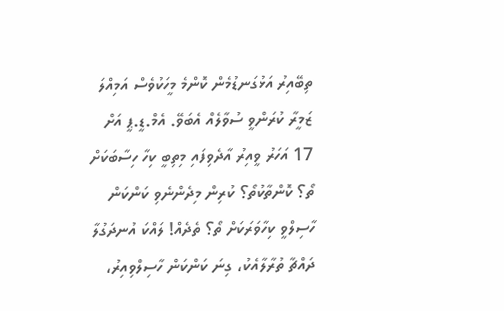ތިބޭއިރު އަޅުގަނޑުމެން ކޮންމެ މީހަކުވެސް އަމިއްލަ ޒަމީރާ ކުރަންވީ ސުވާލެއް އެބަވޭ. އެމް.ޑީ.ޕީ އަށް 17 އަހަރު ވީއިރު އާދެވިފައި މިތިބީ ކިހާ ހިސާބަކަށް ތޯ؟ ކޮންތާކުތޯ؟ ކުރިން މިދެންނެވި ކަންކަން ހާސިލްވީ ކިހާވަރަކަށް ތޯ؟ ތެދެއް! ލައްކަ އުނދަގުލާ ދައްޗާ ތުރާލާއެކު، ގިނަ ކަންކަން ހާސިލްވިއިރު،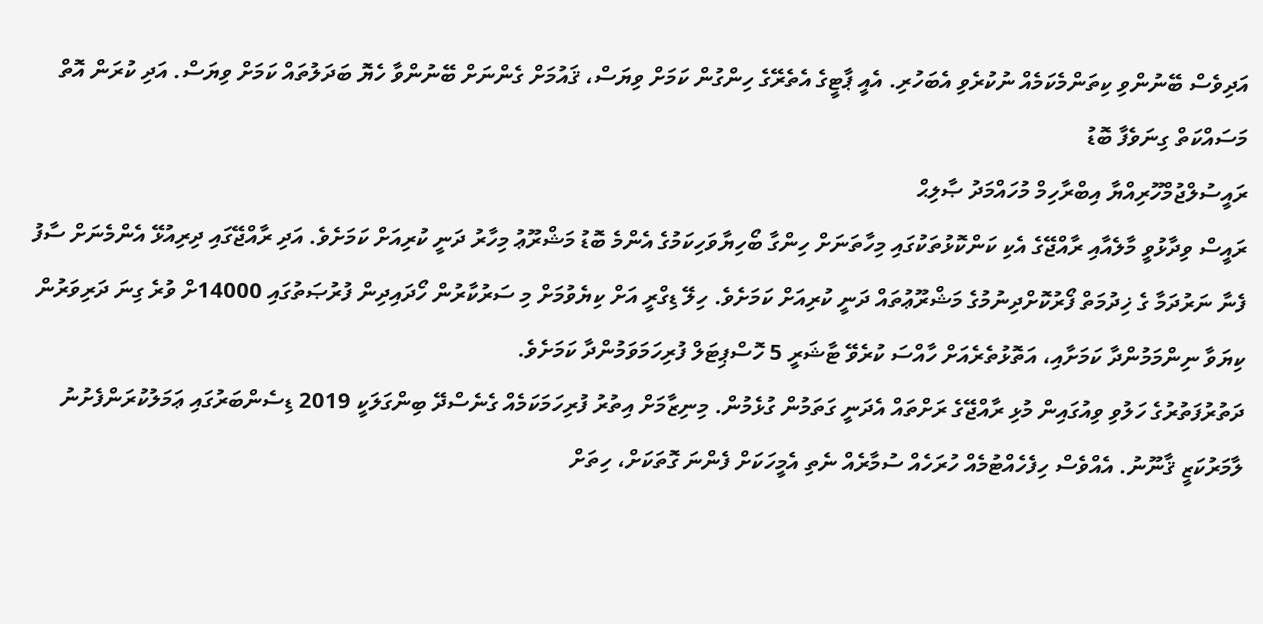އަދިވެސް ބޭނުންވި ކިތަންމެކަމެއް ނުކުރެވި އެބަހުރި. އެއީ ޕާޓީގެ އެތެރޭގެ ހިންގުން ކަމަށް ވިޔަސް، ޤައުމަށް ގެންނަށް ބޭނުންވާ ހެޔޮ ބަދަލުތައް ކަމަށް ވިޔަސް. އަދި ކުރަން އޮތް މަސައްކަތް ގިނަވެފާ ބޮޑު
ރައީސުލްޖުމްހޫރިއްޔާ އިބްރާހިމް މުހައްމަދު ޞާލިޙް
ރައީސް ވިދާޅުވީ މާލެއާއި ރާއްޖޭގެ އެކި ކަންކޮޅުތަކުގައި މިހާތަނަށް ހިންގާ ބޯހިޔާވަހިކަމުގެ އެންމެ ބޮޑު މަޝްރޫޢު މިހާރު ދަނީ ކުރިއަށް ކަމަށެވެ. އަދި ރާއްޖޭގައި ދިރިއުޅޭ އެންމެނަށް ސާފު ފެނާ ނަރުދަމާ ގެ ޚިދުމަތް ފޯރުކޮށްދިނުމުގެ މަޝްރޫޢުތައް ދަނީ ކުރިއަށް ކަމަށެވެ. ހިލޭ ޑިގްރީ އަށް ކިޔެވުމަށް މި ސަރުކާރުން ހޯދައިދިން ފުރުޞަތުގައި 14000ށް ވުރެ ގިނަ ދަރިވަރުން ކިޔަވާ ނިންމަމުންދާ ކަމަށާއި، އަތޮޅުތެރެއަށް ހާއްސަ ކުރެވޭ ޓާޝަރީ 5 ހޮސްޕިޓަލް ފުރިހަމަވަމުންދާ ކަމަށެވެ.
ދަތުރުފަތުރުގެ ހަލުވި ވިއުގައިން މުޅި ރާއްޖޭގެ ރަށްތައް އެދަނީ ގަތަމުން ގުޅެމުން. މިނިޒާމަށް އިތުރު ފުރިހަމަކަމެއް ގެނެސްދޭ ބިންގަލަކީ 2019 ޑިސެންބަރުގައި ޢަމަލުކުރަންފެށުނު ލާމަރުކަޒީ ޤާނޫނު. އެއްވެސް ހިފެހެއްޓުމެއް ހުރަހެއް ސުމާރެއް ނެތި އެމީހަކަށް ފެންނަ ގޮތަކަށް، ހިތަށް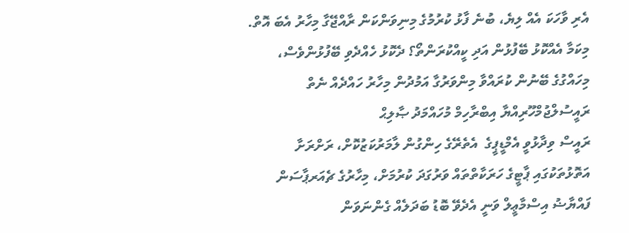އެރި ވާހަކަ އެއް ލިޔެ، ބުނެ ފާޅު ކުރުމުގެ މިނިވަންކަން ރާއްޖޭގާ މިހާރު އެބަ އޮތް. މިކަމާ އެއްކޮޅު ބޭފުޅުން އަދި ކީއްކުރަންތޯ؟ ދެކޮޅު ހެއްދެވި ބޭފުޅުންވެސް، މިހައްގުގެ ބޭނުން ކުރައްވާ މިންވަރުގާ އަމުދުން މިހާރު ހައްދެއް ނެތް
ރައީސުލްޖުމްހޫރިއްޔާ އިބްރާހިމް މުހައްމަދު ޞާލިޙް
ރައީސް ވިދާޅުވީ އެމްޑީޕީގެ  އެތެރޭގެ ހިންގުން ލާމަރުކަޒުކޮށް، ރަށްރަށާ އަތޮޅުތަކުގައި ޕާޓީގެ ހަރަކާތްތައް ވަރުގަދަ ކުރުމަށް، މިހާރުގެ ޗެއަރޕާސަން ފައްޔާޟު އިސްމާޢީލް ވަނީ އެދެވޭ ބޮޑު ބަދަލެއް ގެންނަވަން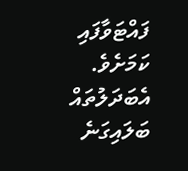ފައްޓަވާފައި ކަމަށެވެ. އެބަދަލުތައް ބަލައިގަނެ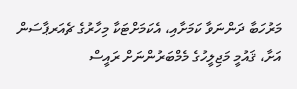މަރުހަބާ ދަންނަވާ ކަމަށާއި، އެކަމަށްޓަކާ މިހާރުގެ ޗެއަރޕާސަން އަށާ، ޤައުމީ މަޖިލީހުގެ މެމްބަރުންނަށް ރައީސް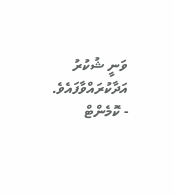ވަނީ ޝުކުރު އަދާކުރައްވާފައެވެ.
- ކޮމެންޓް